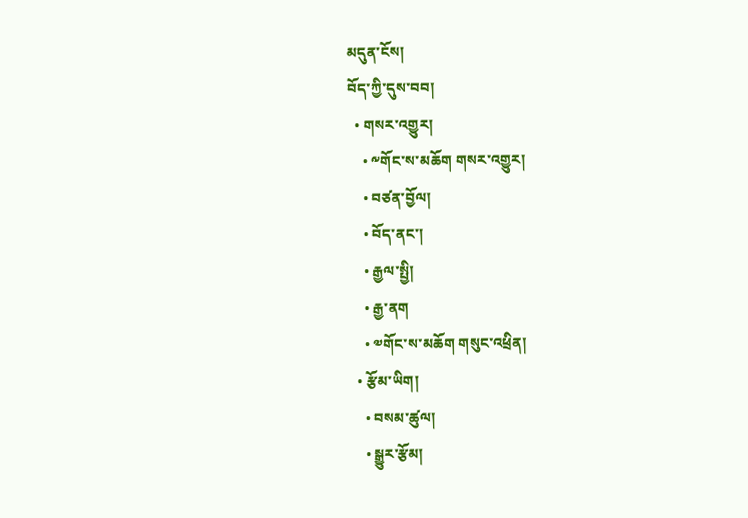མདུན་ངོས།
བོད་ཀྱི་དུས་བབ།
  • གསར་འགྱུར།
    • ༸གོང་ས་མཆོག གསར་འགྱུར།
    • བཙན་བྱོལ།
    • བོད་ནང་།
    • རྒྱལ་སྤྱི།
    • རྒྱ་ནག
    • ༧གོང་ས་མཆོག གསུང་འཕྲིན།
  • རྩོམ་ཡིག།
    • བསམ་ཚུལ།
    • སྒྱུར་རྩོམ།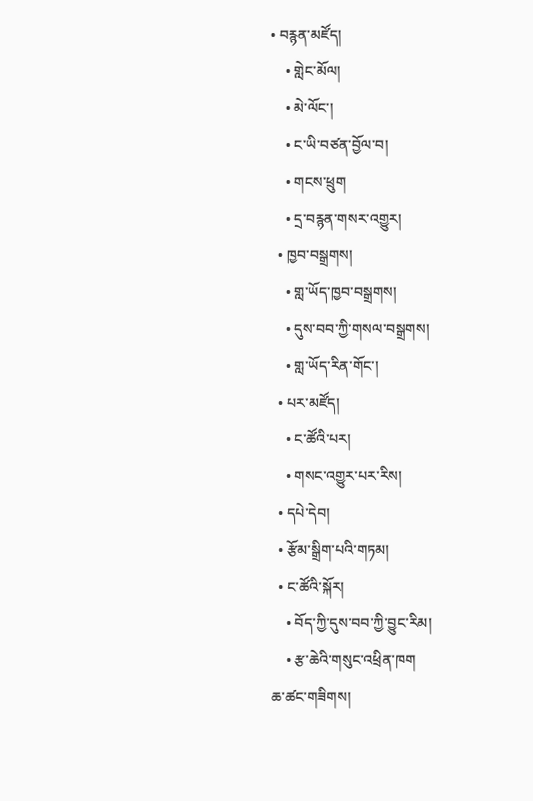• བརྙན་མཛོད།
    • གླེང་མོལ།
    • མེ་ལོང་།
    • ང་ཡི་བཙན་བྱོལ་བ།
    • གངས་ཕྲུག
    • དྲ་བརྙན་གསར་འགྱུར།
  • ཁྱབ་བསྒྲགས།
    • གླ་ཡོད་ཁྱབ་བསྒྲགས།
    • དུས་བབ་ཀྱི་གསལ་བསྒྲགས།
    • གླ་ཡོད་རིན་གོང་།
  • པར་མཛོད།
    • ང་ཚོའི་པར།
    • གསང་འགྱུར་པར་རིས།
  • དཔེ་དེབ།
  • རྩོམ་སྒྲིག་པའི་གཏམ།
  • ང་ཚོའི་སྐོར།
    • བོད་ཀྱི་དུས་བབ་ཀྱི་བྱུང་རིམ།
    • རྩ་ཆེའི་གསུང་འཕྲིན་ཁག
ཆ་ཚང་གཟིགས།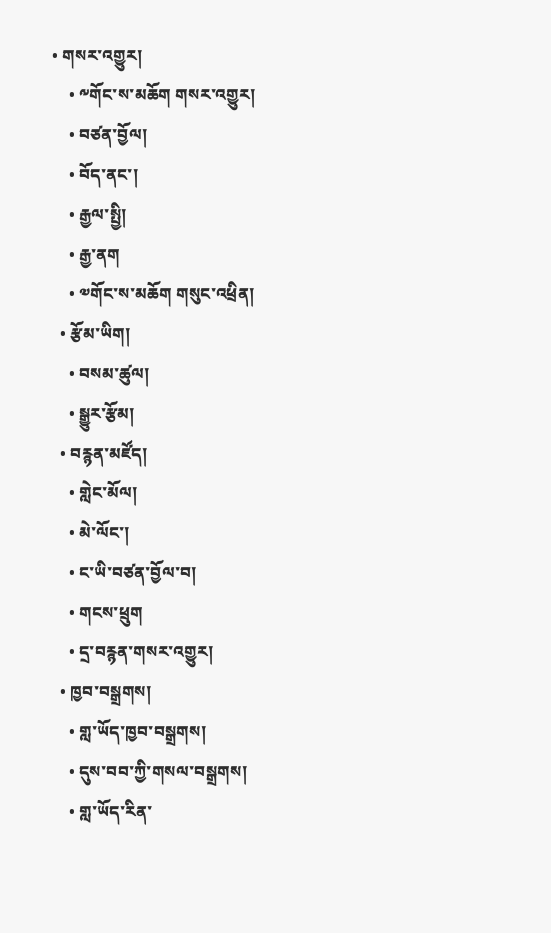• གསར་འགྱུར།
    • ༸གོང་ས་མཆོག གསར་འགྱུར།
    • བཙན་བྱོལ།
    • བོད་ནང་།
    • རྒྱལ་སྤྱི།
    • རྒྱ་ནག
    • ༧གོང་ས་མཆོག གསུང་འཕྲིན།
  • རྩོམ་ཡིག།
    • བསམ་ཚུལ།
    • སྒྱུར་རྩོམ།
  • བརྙན་མཛོད།
    • གླེང་མོལ།
    • མེ་ལོང་།
    • ང་ཡི་བཙན་བྱོལ་བ།
    • གངས་ཕྲུག
    • དྲ་བརྙན་གསར་འགྱུར།
  • ཁྱབ་བསྒྲགས།
    • གླ་ཡོད་ཁྱབ་བསྒྲགས།
    • དུས་བབ་ཀྱི་གསལ་བསྒྲགས།
    • གླ་ཡོད་རིན་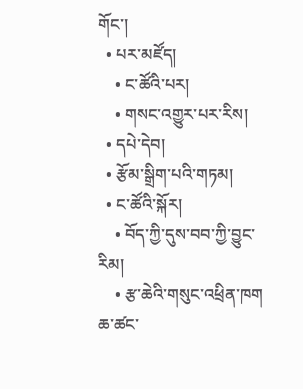གོང་།
  • པར་མཛོད།
    • ང་ཚོའི་པར།
    • གསང་འགྱུར་པར་རིས།
  • དཔེ་དེབ།
  • རྩོམ་སྒྲིག་པའི་གཏམ།
  • ང་ཚོའི་སྐོར།
    • བོད་ཀྱི་དུས་བབ་ཀྱི་བྱུང་རིམ།
    • རྩ་ཆེའི་གསུང་འཕྲིན་ཁག
ཆ་ཚང་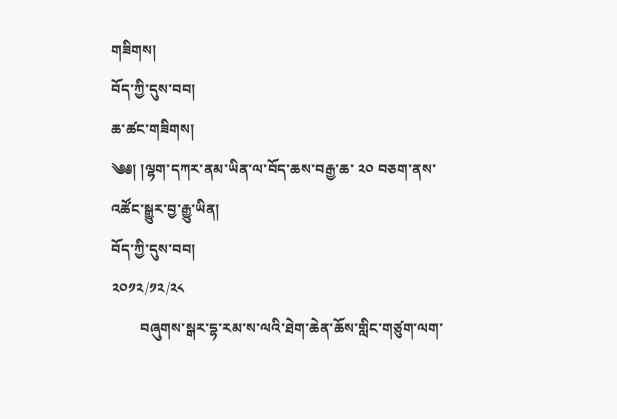གཟིགས།
བོད་ཀྱི་དུས་བབ།
ཆ་ཚང་གཟིགས།
༄༅། །ལྷག་དཀར་ནམ་ཡིན་ལ་བོད་ཆས་བརྒྱ་ཆ་ ༢༠ བཅག་ནས་འཚོང་སྒྱུར་བྱ་རྒྱུ་ཡིན།
བོད་ཀྱི་དུས་བབ།
༢༠༡༢/༡༢/༢༨
        བཞུགས་སྒར་དྷ་རམ་ས་ལའི་ཐེག་ཆེན་ཆོས་གླིང་གཙུག་ལག་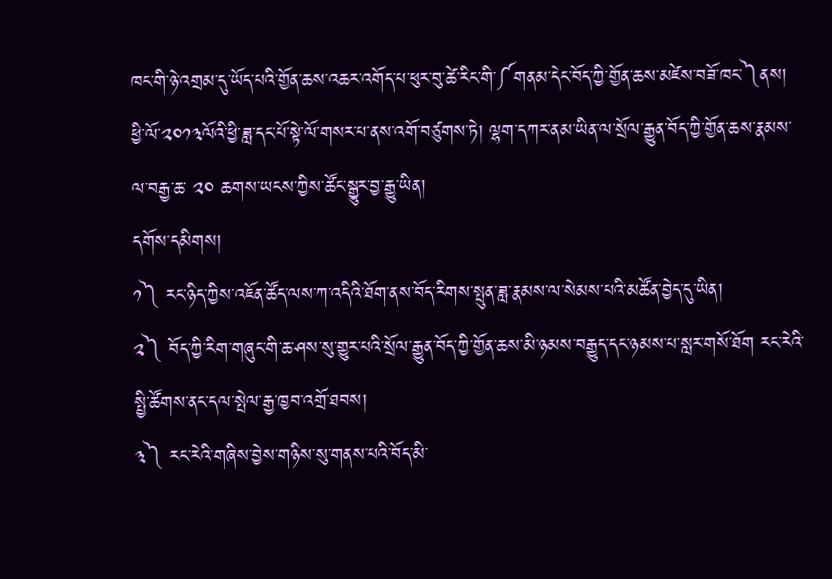ཁང་གི་ཉེ་འགྲམ་དུ་ཡོད་པའི་གྱོན་ཆས་འཆར་འགོད་པ་ཕུར་བུ་ཚེ་རིང་གི་༼གནམ་དེང་བོད་ཀྱི་གྱོན་ཆས་མཛེས་བཟོ་ཁང་༽ནས། ཕྱི་ལོ་༢༠༡༣ལོའི་ཕྱི་ཟླ་དང་པོ་སྟེ་ལོ་གསར་པ་ནས་འགོ་བཙུགས་ཏེ། ལྷག་དཀར་ནམ་ཡིན་ལ་སྲོལ་རྒྱུན་བོད་ཀྱི་གྱོན་ཆས་རྣམས་ལ་བརྒྱ་ཆ་ ༢༠ ཆགས་ཡངས་ཀྱིས་ཚོང་སྒྱུར་བྱ་རྒྱུ་ཡིན།
དགོས་དམིགས།
༡༽ རང་ཉིད་ཀྱིས་འཇོན་ཚོད་ལས་ཀ་འདིའི་ཐོག་ནས་བོད་རིགས་སྤུན་ཟླ་རྣམས་ལ་སེམས་པའི་མཚོན་བྱེད་དུ་ཡིན།
༢༽ བོད་ཀྱི་རིག་གཞུང་གི་ཆ་ཤས་སུ་གྱུར་པའི་སྲོལ་རྒྱུན་བོད་ཀྱི་གྱོན་ཆས་མི་ཉམས་བརྒྱུད་དང་ཉམས་པ་སླར་གསོ་ཐོག རང་རེའི་སྤྱི་ཚོགས་ནང་དལ་སྤེལ་རྒྱ་ཁྱབ་འགྲོ་ཐབས།
༣༽ རང་རེའི་གཞིས་བྱེས་གཉིས་སུ་གནས་པའི་བོད་མི་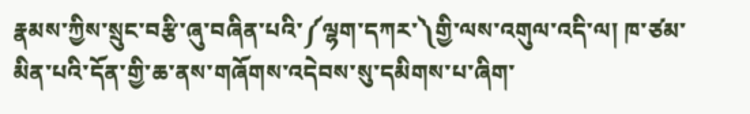རྣམས་ཀྱིས་སྲུང་བརྩི་ཞུ་བཞིན་པའི་༼ལྷག་དཀར་༽གྱི་ལས་འགུལ་འདི་ལ། ཁ་ཙམ་མིན་པའི་དོན་གྱི་ཆ་ནས་གཞོགས་འདེབས་སུ་དམིགས་པ་ཞིག་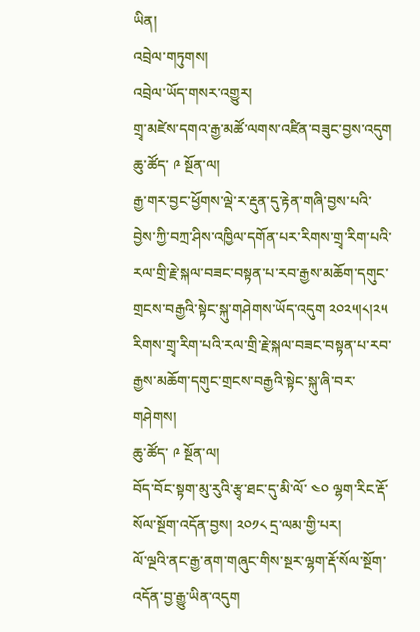ཡིན།
འབྲེལ་གཏུགས།
འབྲེལ་ཡོད་གསར་འགྱུར།
གྲྭ་མཛེས་དགའ་རྒྱ་མཚོ་ལགས་འཛིན་བཟུང་བྱས་འདུག
ཆུ་ཚོད་ ༩ སྔོན་ལ།
རྒྱ་གར་བྱང་ཕྱོགས་ལྡེ་ར་རྡུན་དུ་རྟེན་གཞི་བྱས་པའི་བྱེས་ཀྱི་བཀྲ་ཤིས་འཁྱིལ་དགོན་པར་རིགས་གྲྭ་རིག་པའི་རལ་གྲི་རྗེ་སྐལ་བཟང་བསྟན་པ་རབ་རྒྱས་མཆོག་དགུང་གྲངས་བརྒྱའི་སྟེང་སྐུ་གཤེགས་ཡོད་འདུག ༢༠༢༥།༨།༢༥
རིགས་གྲྭ་རིག་པའི་རལ་གྲི་རྗེ་སྐལ་བཟང་བསྟན་པ་རབ་རྒྱས་མཆོག་དགུང་གྲངས་བརྒྱའི་སྟེང་སྐུ་ཞི་བར་གཤེགས།
ཆུ་ཚོད་ ༩ སྔོན་ལ།
བོད་བོང་སྟག་མུ་རུའི་རྩྭ་ཐང་དུ་མི་ལོ་ ༤༠ ལྷག་རིང་རྡོ་སོལ་སྔོག་འདོན་བྱས། ༢༠༡༨ དྲ་ལམ་གྱི་པར།
ལོ་ལྔའི་ནང་རྒྱ་ནག་གཞུང་གིས་སྔར་ལྷག་རྡོ་སོལ་སྔོག་འདོན་བྱ་རྒྱུ་ཡིན་འདུག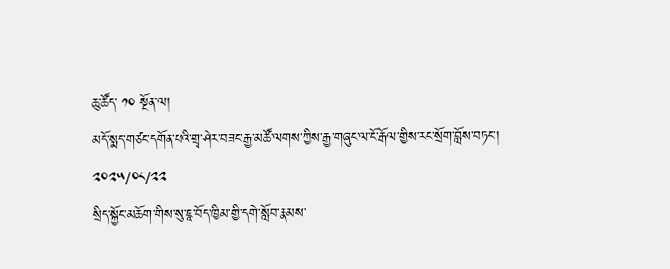ཆུ་ཚོད་ ༡༠ སྔོན་ལ།
མདོ་སྨད་གཙང་དགོན་པའི་གྲྭ་ཤེར་བཟང་རྒྱ་མཚོ་ལགས་ཀྱིས་རྒྱ་གཞུང་ལ་ངོ་རྒོལ་གྱིས་རང་སྲོག་བློས་བཏང་།
༢༠༢༥/༠༨/༢༢
སྲིད་སྐྱོང་མཆོག་གིས་སུ་ཇཱ་བོད་ཁྱིམ་གྱི་དགེ་སློབ་རྣམས་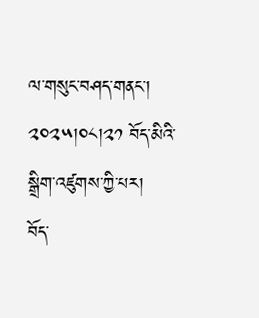ལ་གསུང་བཤད་གནང་། ༢༠༢༥།༠༨།༢༡ བོད་མིའི་སྒྲིག་འཛུགས་ཀྱི་པར།
བོད་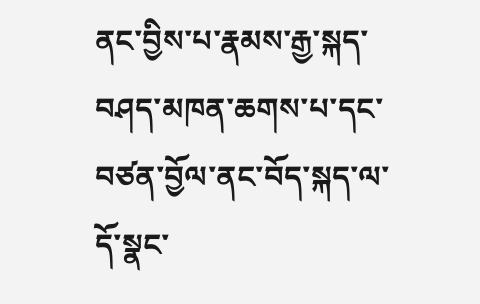ནང་བྱིས་པ་རྣམས་རྒྱ་སྐད་བཤད་མཁན་ཆགས་པ་དང་བཙན་བྱོལ་ནང་བོད་སྐད་ལ་དོ་སྣང་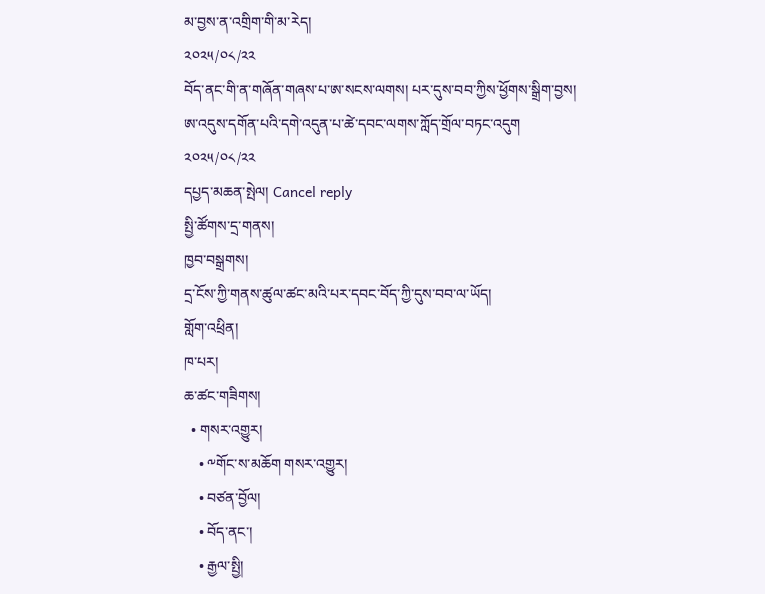མ་བྱས་ན་འགྲིག་གི་མ་རེད།
༢༠༢༥/༠༨/༢༢
བོད་ནང་གི་ན་གཞོན་གཞས་པ་ཨ་སངས་ལགས། པར་དུས་བབ་ཀྱིས་ཕྱོགས་སྒྲིག་བྱས།
ཨ་འདུས་དགོན་པའི་དགེ་འདུན་པ་ཚེ་དབང་ལགས་ཀློད་གྲོལ་བཏང་འདུག
༢༠༢༥/༠༨/༢༢
དཔྱད་མཆན་སྤེལ། Cancel reply
སྤྱི་ཚོགས་དྲ་གནས།
ཁྱབ་བསྒྲགས།
དྲ་ངོས་ཀྱི་གནས་ཚུལ་ཚང་མའི་པར་དབང་བོད་ཀྱི་དུས་བབ་ལ་ཡོད།
གློག་འཕྲིན།
ཁ་པར།
ཆ་ཚང་གཟིགས།
  • གསར་འགྱུར།
    • ༸གོང་ས་མཆོག གསར་འགྱུར།
    • བཙན་བྱོལ།
    • བོད་ནང་།
    • རྒྱལ་སྤྱི།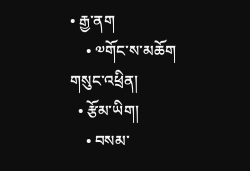• རྒྱ་ནག
    • ༧གོང་ས་མཆོག གསུང་འཕྲིན།
  • རྩོམ་ཡིག།
    • བསམ་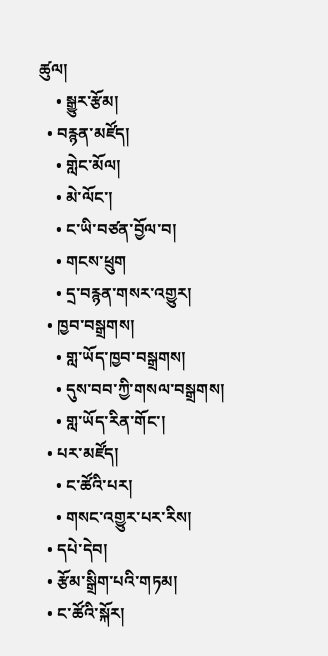ཚུལ།
    • སྒྱུར་རྩོམ།
  • བརྙན་མཛོད།
    • གླེང་མོལ།
    • མེ་ལོང་།
    • ང་ཡི་བཙན་བྱོལ་བ།
    • གངས་ཕྲུག
    • དྲ་བརྙན་གསར་འགྱུར།
  • ཁྱབ་བསྒྲགས།
    • གླ་ཡོད་ཁྱབ་བསྒྲགས།
    • དུས་བབ་ཀྱི་གསལ་བསྒྲགས།
    • གླ་ཡོད་རིན་གོང་།
  • པར་མཛོད།
    • ང་ཚོའི་པར།
    • གསང་འགྱུར་པར་རིས།
  • དཔེ་དེབ།
  • རྩོམ་སྒྲིག་པའི་གཏམ།
  • ང་ཚོའི་སྐོར།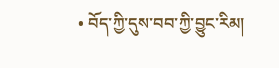• བོད་ཀྱི་དུས་བབ་ཀྱི་བྱུང་རིམ།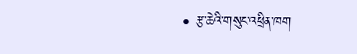• རྩ་ཆེའི་གསུང་འཕྲིན་ཁག